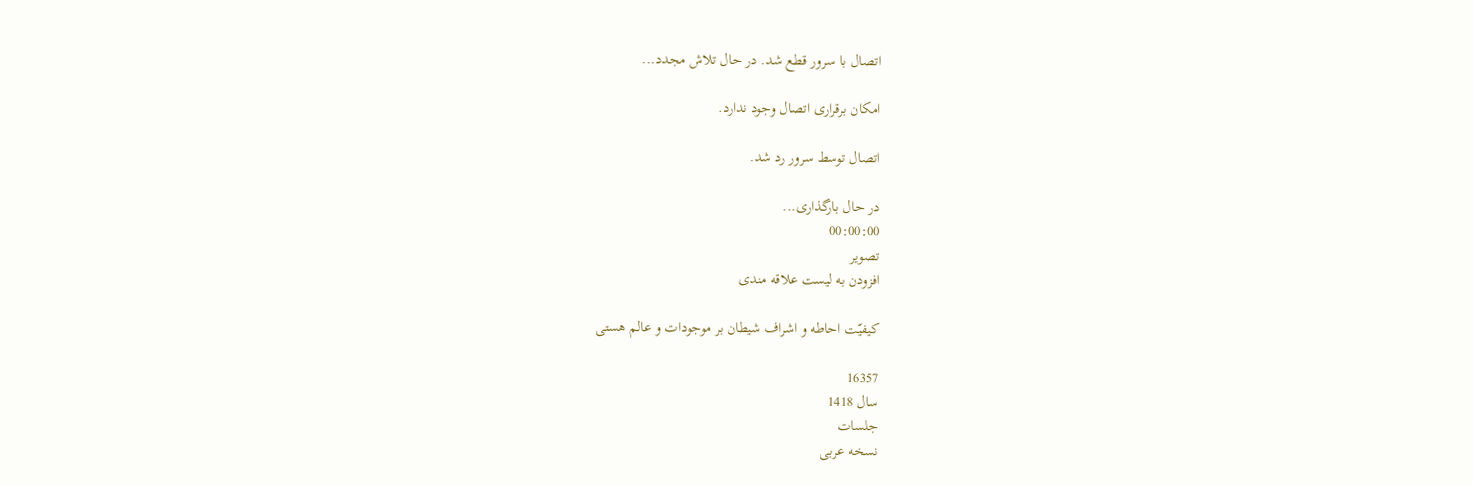اتصال با سرور قطع شد. در حال تلاش مجدد...

امکان برقراری اتصال وجود ندارد.

اتصال توسط سرور رد شد.

در حال بارگذاری...
00:00:00
تصویر
افزودن به لیست علاقه مندی

كیفیّت احاطه و اشراف شیطان بر موجودات و عالم هستى

16357
سال 1418
جلسات
نسخه عربی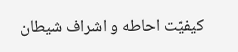كیفیّت احاطه و اشراف شیطان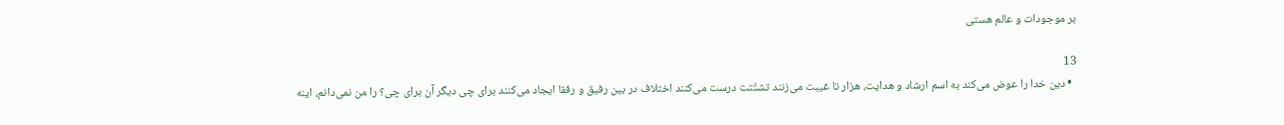بر موجودات و عالم هستى

13
  • دین خدا را عوض می‌کند به اسم ارشاد و هدایت، هزار تا غیبت می‌زنند تشتّتت درست می‌کنند اختلاف در بین رفیق و رفقا ایجاد می‌کنند برای چی دیگر آن برای چی؟ را من نمی‌دانم، اینه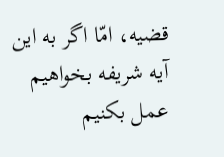قضیه، امّا اگر به این آیه شریفه بخواهیم عمل بکنیم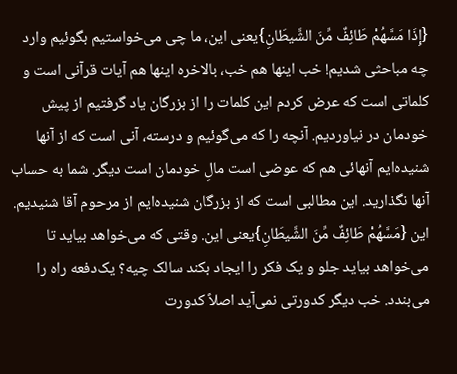{إِذَا مَسَّهُمْ طَائِفٌ مِّنَ الشَّيطَانِ}یعنی این، ما چی می‌خواستیم بگوئیم وارد چه مباحثی شدیم! خب اینها هم خب، بالاخره اینها هم آیات قرآنی است و کلماتی است که عرض کردم این کلمات را از بزرگان یاد گرفتیم از پیش خودمان در نیاوردیم. آنچه را که می‌گوئیم و درسته، آنی است که از آنها شنیده‌ایم آنهائی هم که عوضی است مالِ خودمان است دیگر. شما به حساب آنها نگذارید. این مطالبی است که از بزرگان شنیده‌ایم از مرحوم آقا شنیدیم. این {مَسَّهُمْ طَائِفٌ مِّنَ الشَّيطَانِ}یعنی این. وقتی که می‌خواهد بیاید تا می‌خواهد بیاید جلو و یک فکر را ایجاد بکند سالک چیه؟ یک‌دفعه راه را می‌بندد. خب دیگر کدورتی نمی‌آید اصلاً کدورت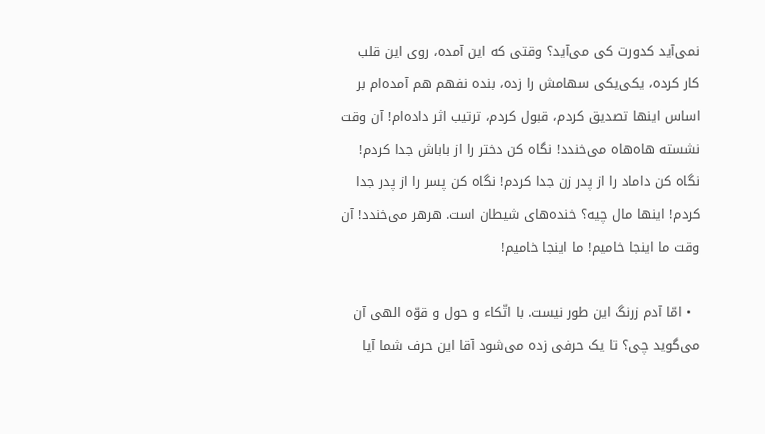نمی‌آید کدورت کی می‌آید؟ وقتی که این آمده، روی این قلب کار کرده، یکی‌یکی سهامش را زده، بنده نفهم هم آمده‌ام بر اساس اینها تصدیق کردم، قبول کردم، ترتیب اثر داده‌ام! آن وقت نشسته هاه‌هاه می‌خندد! نگاه کن دختر را از باباش جدا کردم! نگاه کن داماد را از پدر زن جدا کردم! نگاه کن پسر را از پدر جدا کردم! اینها مال چیه؟ خنده‌های شیطان است. هرهر می‌خندد! آن وقت ما اینجا خامیم! ما اینجا خامیم!

  • امّا آدم زرنگ این طور نیست. با اتّکاء و حول و قوّه الهی آن می‌گوید چی؟ تا یک حرفی زده می‌شود آقا این حرف شما آیا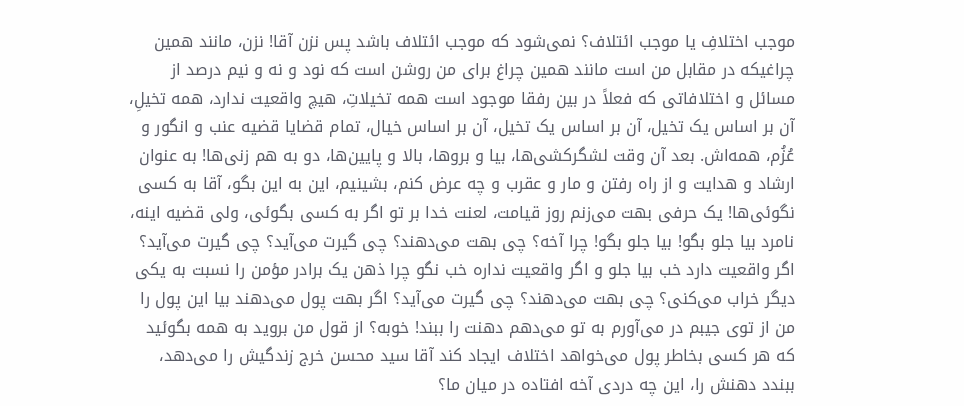موجب اختلافِ یا موجب ائتلاف؟ نمی‌شود که موجب ائتلاف باشد پس نزن آقا! نزن، مانند همین چراغیکه در مقابل من است مانند همین چراغ برای من روشن است که نود و نه و نیم درصد از مسائل و اختلافاتی که فعلاً در بین رفقا موجود است همه تخیلاتِ، هیچ واقعیت ندارد، همه تخیلِ، آن بر اساس یک تخیل، آن بر اساس یک تخیل، آن بر اساس خیال، تمام قضایا قضیه عنب و انگور و عُزُم، همه‌اش. بعد آن وقت لشگرکشی‌ها، بیا و بروها، بالا و پایین‌ها، دو به هم زنی‌ها! به عنوان ارشاد و هدایت و از راه رفتن و مار و عقرب و چه عرض کنم، بشینیم، این به این بگو، آقا به کسی نگوئی‌ها! یک حرفی بهت می‌زنم روز قیامت، لعنت خدا بر تو اگر به کسی بگوئی، ولی قضیه اینه، نامرد بیا جلو بگو! بیا جلو بگو! چرا آخه؟ چی بهت می‌دهند؟ چی گیرت می‌آید؟ چی ‌گیرت می‌آید؟ اگر واقعیت دارد خب بیا جلو و اگر واقعیت نداره خب نگو چرا ذهن یک برادر مؤمن را نسبت به یکی دیگر خراب می‌کنی؟ چی بهت می‌دهند؟ چی گیرت می‌آید؟ اگر بهت پول می‌دهند بیا این پول را من از توی جیبم در می‌آورم به تو می‌دهم دهنت را ببند! خوبه؟ از قول من بروید به همه بگوئید که هر کسی بخاطر پول می‌خواهد اختلاف ایجاد کند آقا سید محسن خرج زندگیش را می‌دهد، ببندد دهنش را، این چه دردی آخه افتاده در میان ما؟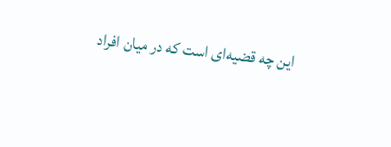این چه قضیه‌ای است که در میان افراد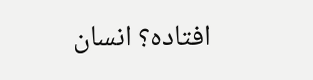افتاده؟ انسان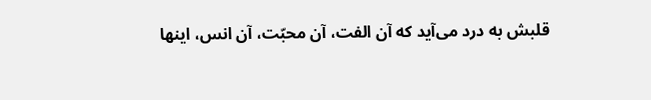قلبش به درد می‌آید که آن الفت، آن محبّت، آن انس، اینها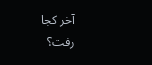آخر کجا رفت؟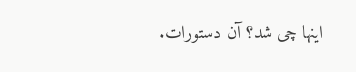اینها چی شد؟ آن دستورات.